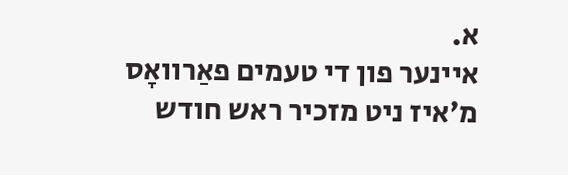א.
איינער פון די טעמים פאַרוואָס מ׳איז ניט מזכיר ראש חודש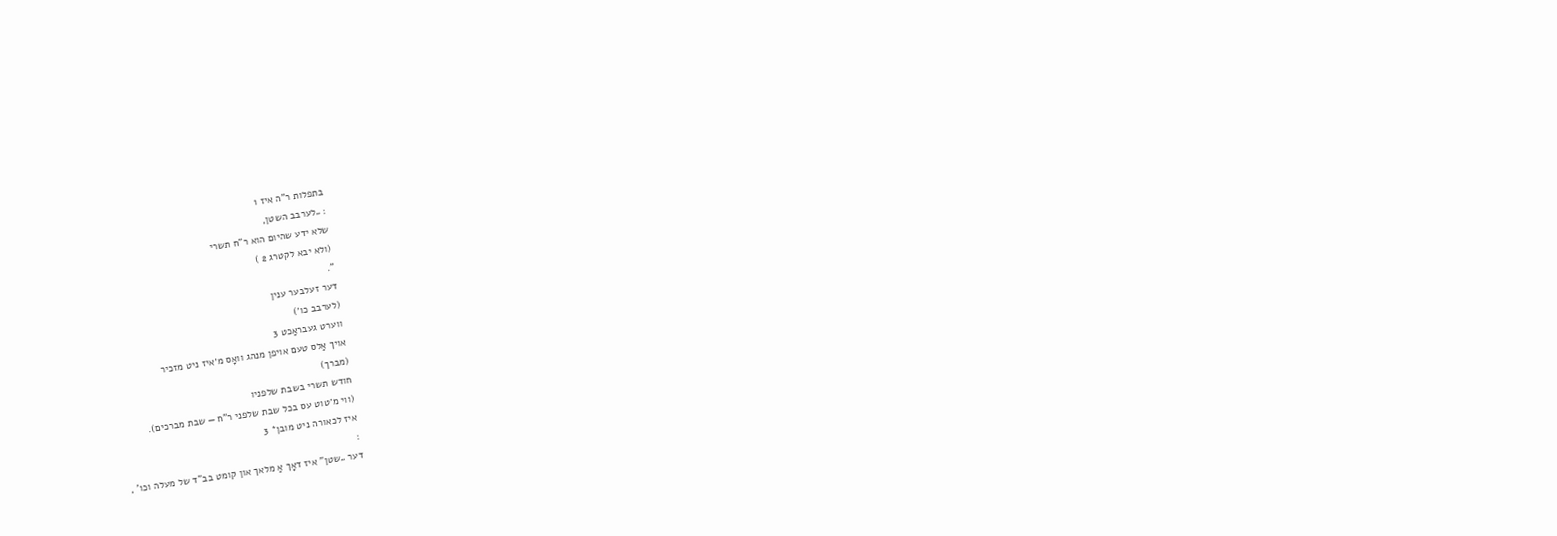בתפלות ר"ה איז 1
: „לערבב השטן,
שלא ידע שהיום הוא ר"ח תשרי
(ולא יבא לקטרג 2 )
".
דער זעלבער ענין
(לערבב כו׳)
ווערט געבראַכט 3
אויך אַלס טעם אויפן מנהג וואָס מ׳איז ניט מזכיר
(מברך)
חודש תשרי בשבת שלפניו
(ווי מ׳טוט עס בכל שבת שלפני ר"ח — שבת מברכים).
איז לכאורה ניט מובן* 3
:
דער „שטן" איז דאָך אַ מלאך און קומט בב"ד של מעלה וכו' ,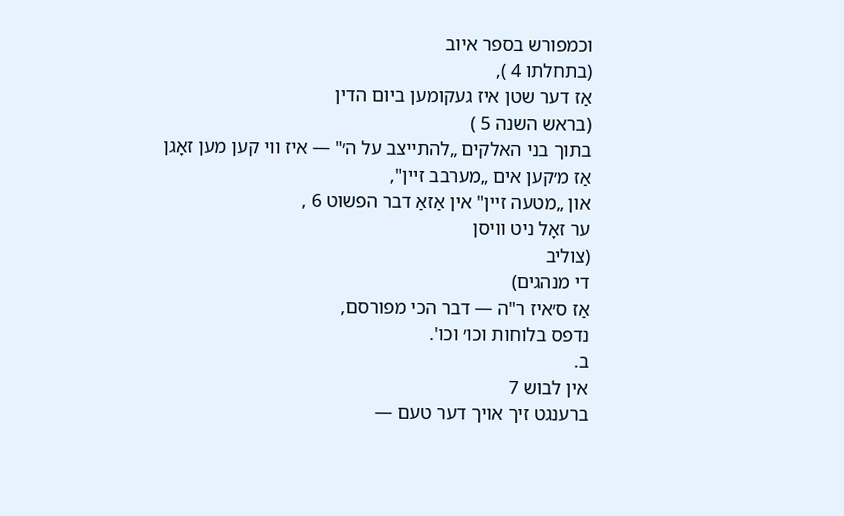וכמפורש בספר איוב
(בתחלתו 4 ),
אַז דער שטן איז געקומען ביום הדין
(בראש השנה 5 )
בתוך בני האלקים „להתייצב על ה׳" — איז ווי קען מען זאָגן אַז מ׳קען אים „מערבב זיין",
און „מטעה זיין" אין אַזאַ דבר הפשוט 6 ,
ער זאָל ניט וויסן
(צוליב
די מנהגים)
אַז ס׳איז ר"ה — דבר הכי מפורסם,
נדפס בלוחות וכו׳ וכו'.
ב.
אין לבוש 7
ברענגט זיך אויך דער טעם —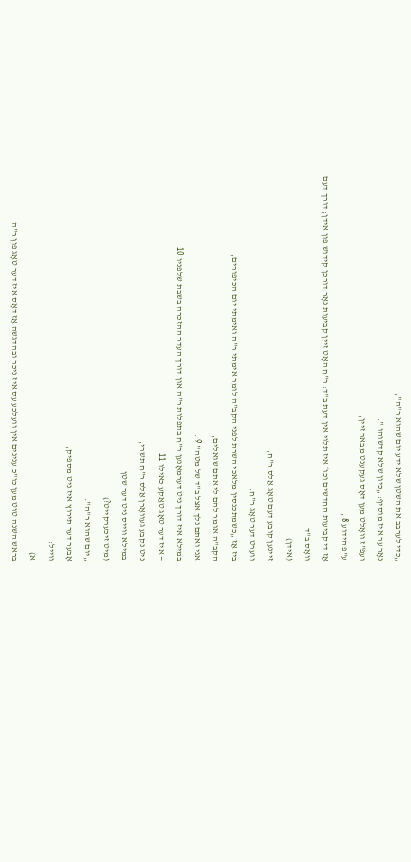„כדי לערבב את השטן שלא ידע יום שהוא ר"ה",
נאָר ער איז מוסיף: „כיון שלא קדשוהו ".
ועפ"ז וואָלט מען דאָס געקענט מבאר זיין,
ע"פ הידוע 8 ,
אַז די קביעות החדשים וכו׳ איז תלוי אין דעת ב"ד: ר"ח האָט זיין קביעות נאָר דורכן קידוש פון אידן; דורך דעם וואָס ב"ד
(אידן)
זיינען קובע דעם טאָג אַלס ר"ח,
ווערט דער טאָג ר"ח.
ביז אַז „כשמתכנסין מלאכי השרת לפני הקב"ה לומר אימתי ר"ה ואימתי יום הכיפורים,
הקב"ה אומר להם לי אתם שואלים,
אני ואתם נלך אצל ב"ד של מטה" 9 .
במילא איז דורך ניט דערמאָנען ר"ח בתפלות ר"ה און דורך העדר ההזכרה בשבת שלפניו 10
— איז דער טאָג טאַקע כאילו 11
ניט נקבע געוואָרן אַלס ר"ח תשרי,
במילא ווייס ניט דער שטן
(מיט זיכערקייט?)
„יום שהוא ר"ה".
אָבער דער תירוץ איז ניט מספיק,
ווייל:
א)
בראש השנה טוט מען כו"כ ענינים אין וועלכע עס איז ניכר ובהדגשה אַז דאָס איז דער טאָג פון ר"ה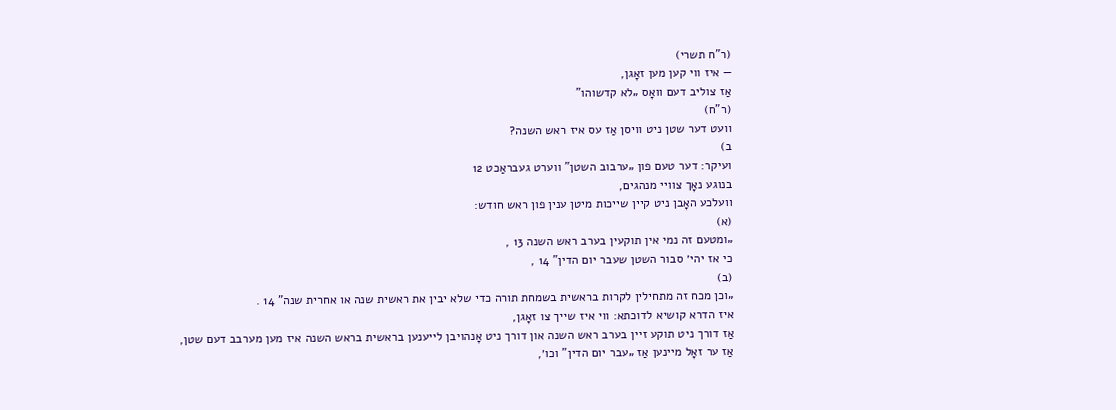(ר"ח תשרי)
— איז ווי קען מען זאָגן,
אַז צוליב דעם וואָס „לא קדשוהו"
(ר"ח)
וועט דער שטן ניט וויסן אַז עס איז ראש השנה?
ב)
ועיקר: דער טעם פון „ערבוב השטן" ווערט געבראַכט 12
בנוגע נאָך צוויי מנהגים,
וועלכע האָבן ניט קיין שייכות מיטן ענין פון ראש חודש:
(א)
„ומטעם זה נמי אין תוקעין בערב ראש השנה 13 ,
כי אז יהי׳ סבור השטן שעבר יום הדין" 14 ,
(ב)
„וכן מכח זה מתחילין לקרות בראשית בשמחת תורה כדי שלא יבין את ראשית שנה או אחרית שנה" 14 .
איז הדרא קושיא לדוכתא: ווי איז שייך צו זאָגן,
אַז דורך ניט תוקע זיין בערב ראש השנה און דורך ניט אָנהויבן לייענען בראשית בראש השנה איז מען מערבב דעם שטן,
אַז ער זאָל מיינען אַז „עבר יום הדין" וכו׳,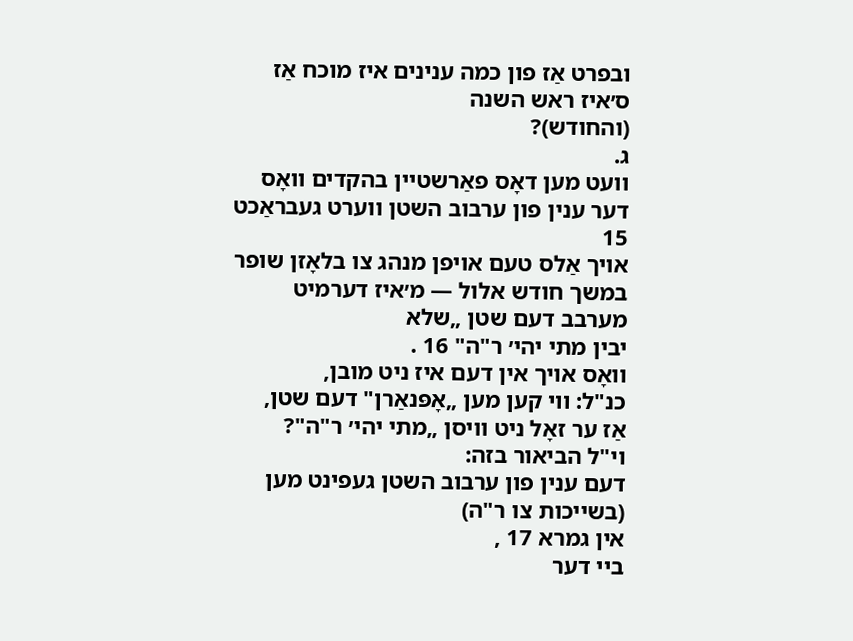ובפרט אַז פון כמה ענינים איז מוכח אַז ס׳איז ראש השנה
(והחודש)?
ג.
וועט מען דאָס פאַרשטיין בהקדים וואָס דער ענין פון ערבוב השטן ווערט געבראַכט 15
אויך אַלס טעם אויפן מנהג צו בלאָזן שופר במשך חודש אלול — מ׳איז דערמיט מערבב דעם שטן „שלא
יבין מתי יהי׳ ר"ה" 16 .
וואָס אויך אין דעם איז ניט מובן,
כנ"ל: ווי קען מען „אָפּנאַרן" דעם שטן,
אַז ער זאָל ניט וויסן „מתי יהי׳ ר"ה"?
וי"ל הביאור בזה:
דעם ענין פון ערבוב השטן געפינט מען
(בשייכות צו ר"ה)
אין גמרא 17 ,
ביי דער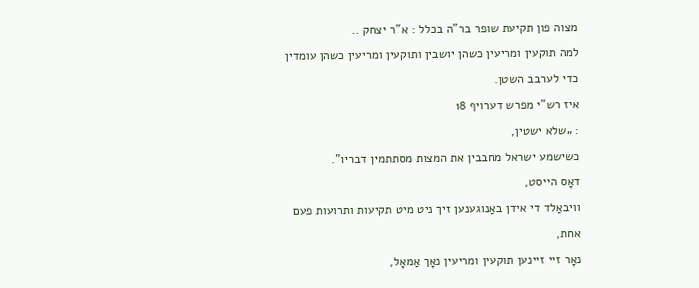מצוה פון תקיעת שופר בר"ה בכלל : א"ר יצחק ..
למה תוקעין ומריעין כשהן יושבין ותוקעין ומריעין כשהן עומדין כדי לערבב השטן.
איז רש"י מפרש דערויף 18
: „שלא ישטין,
כשישמע ישראל מחבבין את המצות מסתתמין דבריו".
דאָס הייסט,
וויבאַלד די אידן באַנוגענען זיך ניט מיט תקיעות ותרועות פעם אחת,
נאָר זיי זיינען תוקעין ומריעין נאָך אַמאָל,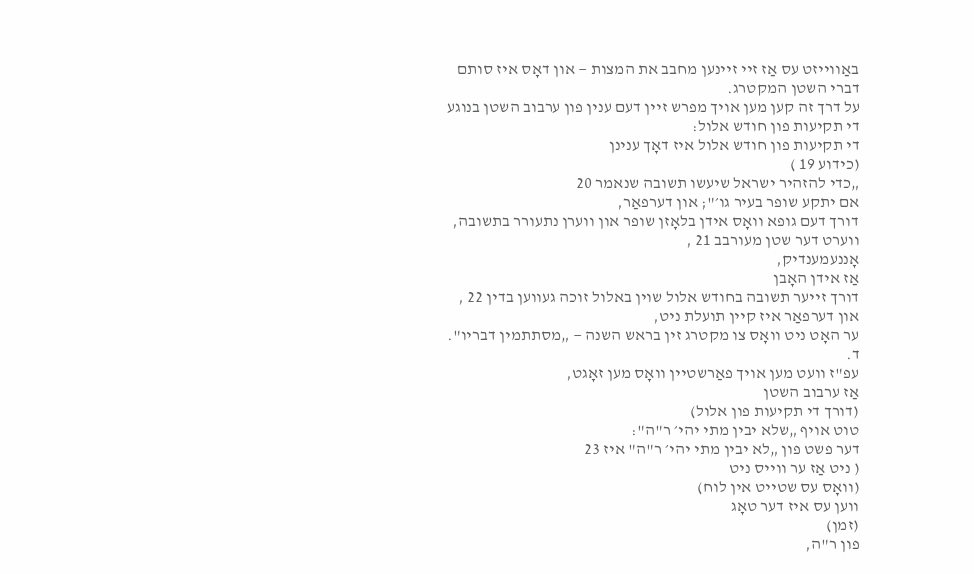באַווייזט עס אַז זיי זיינען מחבב את המצות — און דאָס איז סותם דברי השטן המקטרג.
על דרך זה קען מען אויך מפרש זיין דעם ענין פון ערבוב השטן בנוגע די תקיעות פון חודש אלול:
די תקיעות פון חודש אלול איז דאָך ענינן
(כידוע 19 )
„כדי להזהיר ישראל שיעשו תשובה שנאמר 20
אם יתקע שופר בעיר גו׳"; און דערפאַר,
דורך דעם גופא וואָס אידן בלאָזן שופר און ווערן נתעורר בתשובה,
ווערט דער שטן מעורבב 21 ,
אָננעמענדיק,
אַז אידן האָבן
דורך זייער תשובה בחודש אלול שוין באלול זוכה געווען בדין 22 ,
און דערפאַר איז קיין תועלת ניט,
ער האָט ניט וואָס צו מקטרג זין בראש השנה — „מסתתמין דבריו".
ד.
עפ"ז וועט מען אויך פאַרשטיין וואָס מען זאָגט,
אַז ערבוב השטן
(דורך די תקיעות פון אלול)
טוט אויף „שלא יבין מתי יהי׳ ר"ה":
דער פשט פון „לא יבין מתי יהי׳ ר"ה" איז 23
( ניט אַז ער ווייס ניט
(וואָס עס שטייט אין לוח)
ווען עס איז דער טאָג
(זמן)
פון ר"ה,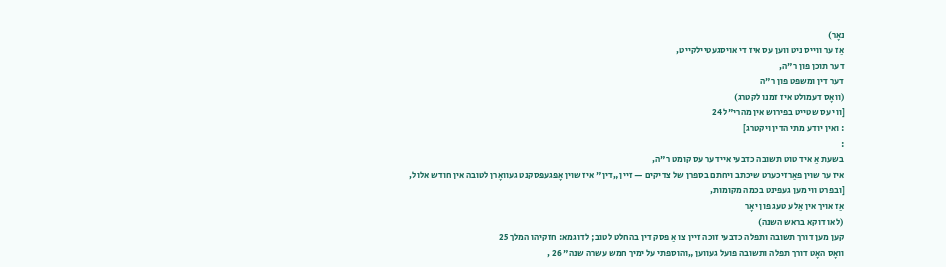נאָר)
אַז ער ווייס ניט ווען עס איז די אויסגעטיילקייט,
דער תוכן פון ר"ה,
דער דין ומשפט פון ר"ה
(וואָס דעמולט איז זמנו לקטרג)
[ווי עס שטייט בפירוש אין מהרי"ל 24
: ואין יודע מתי הדין ויקטרג]
:
בשעת אַ איד טוט תשובה כדבעי איידער עס קומט ר"ה,
איז ער שוין פאַרזיכערט שיכתב ויחתם בספרן של צדיקים — זיין „דין" איז שוין אָפּגעפּסקנט געוואָרן לטובה אין חודש אלול,
[ובפרט ווי מען געפינט בכמה מקומות,
אַז אויך אין אַלע טעג פון יאָר
(לאו דוקא בראש השנה)
קען מען דורך תשובה ותפלה כדבעי זוכה זיין צו אַ פסק דין בהחלט לטוב; לדוגמא: חזקיהו המלך 25
וואָס האָט דורך תפלה ותשובה פועל געווען „והוספתי על ימיך חמש עשרה שנה" 26 ,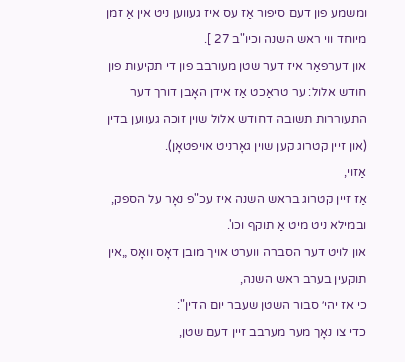ומשמע פון דעם סיפור אַז עס איז געווען ניט אין אַ זמן מיוחד ווי ראש השנה וכיו"ב 27 ].
און דערפאַר איז דער שטן מעורבב פון די תקיעות פון חודש אלול: ער טראַכט אַז אידן האָבן דורך דער התעוררות תשובה דחודש אלול שוין זוכה געווען בדין
(און זיין קטרוג קען שוין גאָרניט אויפטאָן).
אַזוי,
אַז זיין קטרוג בראש השנה איז עכ"פ נאָר על הספק,
ובמילא ניט מיט אַ תוקף וכו'.
און לויט דער הסברה ווערט אויך מובן דאָס וואָס „אין תוקעין בערב ראש השנה,
כי אז יהי׳ סבור השטן שעבר יום הדין":
כדי צו נאָך מער מערבב זיין דעם שטן,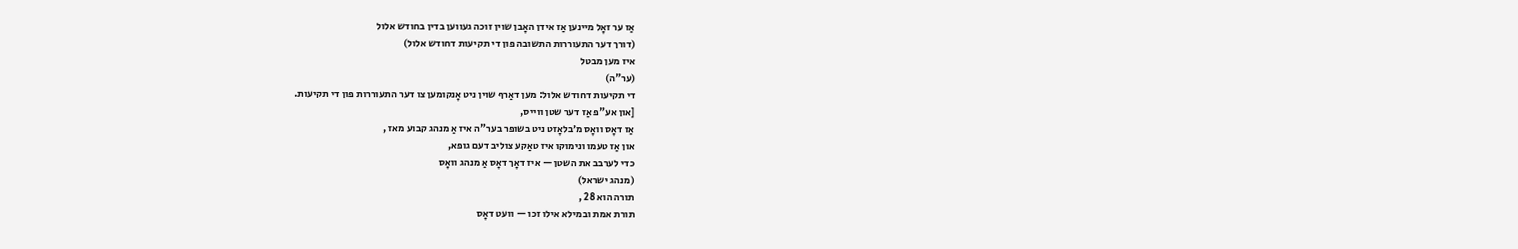אַז ער זאָל מיינען אַז אידן האָבן שוין זוכה געווען בדין בחודש אלול
(דורך דער התעוררות התשובה פון די תקיעות דחודש אלול)
איז מען מבטל
(ער"ה)
די תקיעות דחודש אלול: מען דאַרף שוין ניט אָנקומען צו דער התעוררות פון די תקיעות.
[און אע"פ אַז דער שטן ווייס,
אַז דאָס וואָס מ׳בלאָזט ניט בשופר בער"ה איז אַ מנהג קבוע מאז ,
און אַז טעמו ונימוקו איז טאַקע צוליב דעם גופא,
כדי לערבב את השטן — איז דאָך דאָס אַ מנהג וואָס
(מנהג ישראל)
תורה הוא 28 ,
תורת אמת ובמילא אילו זכו — וועט דאָס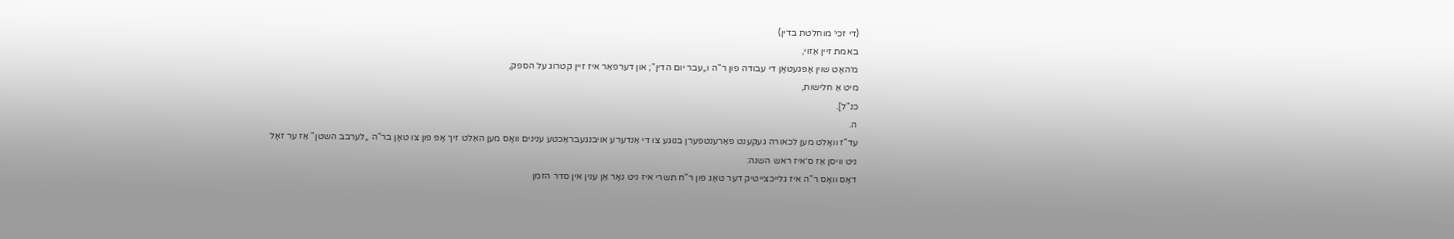(די זכי׳ מוחלטת בדין)
באמת זיין אַזוי,
מ׳האָט שוין אָפּגעטאָן די עבודה פון ר"ה ו„עבר יום הדין"; און דערפאַר איז זיין קטרוג על הספק,
מיט אַ חלישות,
כנ"ל].
ה.
עד"ז וואָלט מען לכאורה געקענט פאַרענטפערן בנוגע צו די אַנדערע אויבנגעבראַכטע ענינים וואָס מען האַלט זיך אָפּ פון צו טאָן בר"ה „לערבב השטן" אַז ער זאָל ניט וויסן אַז ס׳איז ראש השנה:
דאָס וואָס ר"ה איז גלייכצייטיק דער טאָג פון ר"ח תשרי איז ניט נאָר אַן ענין אין סדר הזמן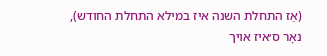(אַז התחלת השנה איז במילא התחלת החודש),
נאָר ס׳איז אויך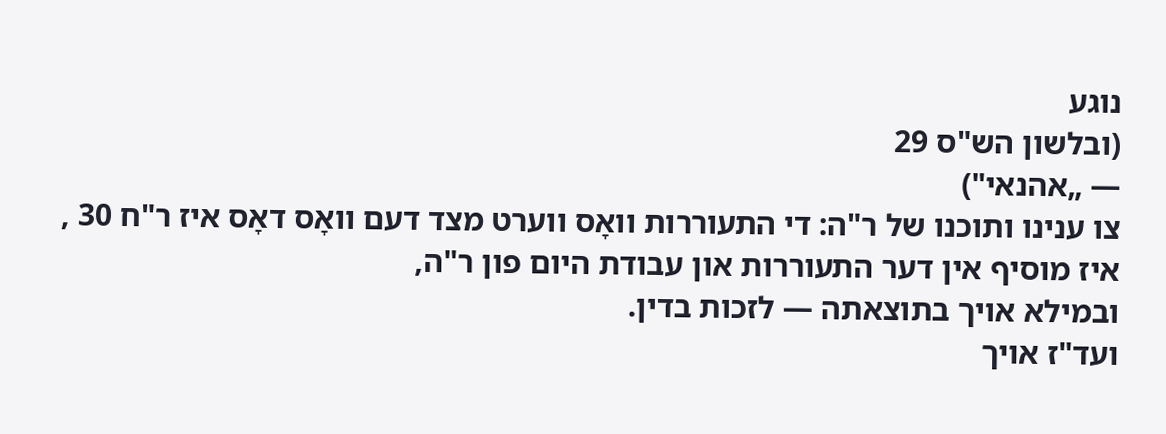נוגע
(ובלשון הש"ס 29
— „אהנאי")
צו ענינו ותוכנו של ר"ה: די התעוררות וואָס ווערט מצד דעם וואָס דאָס איז ר"ח 30 ,
איז מוסיף אין דער התעוררות און עבודת היום פון ר"ה,
ובמילא אויך בתוצאתה — לזכות בדין.
ועד"ז אויך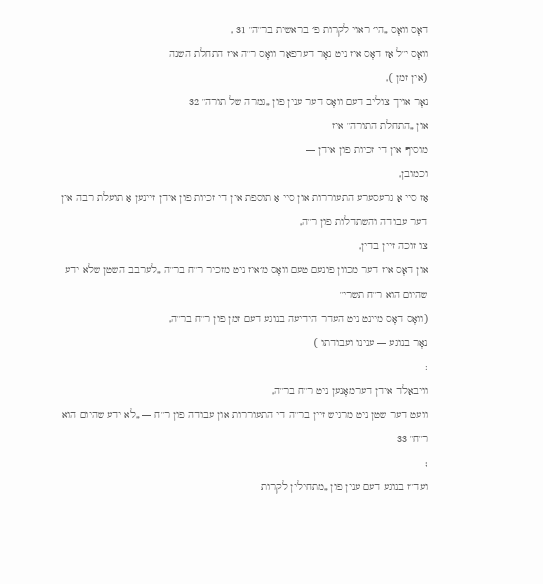דאָס וואָס „הי׳ ראוי לקרות פ׳ בראשית בר"ה" 31 ,
וואָס י"ל אַז דאָס איז ניט נאָר דערפאַר וואָס ר"ה איז התחלת השנה
(אין זמן ),
נאָר אויך צוליב דעם וואָס דער ענין פון „גמרה של תורה" 32
און „התחלת התורה" איז
מוסיף אין די זכיות פון אידן —
וכמובן,
אַז סיי אַ גרעסערע התעוררות און סיי אַ תוספת אין די זכיות פון אידן זיינען אַ תועלת רבה אין דער עבודה והשתדלות פון ר"ה,
צו זוכה זיין בדין,
און דאָס איז דער מכוון פונעם טעם וואָס מ׳איז ניט מזכיר ר"ח בר"ה „לערבב השטן שלא ידע שהיום הוא ר"ח תשרי"
(וואָס דאָס מיינט ניט העדר הידיעה בנוגע דעם זמן פון ר"ח בר"ה,
נאָר בנוגע — ענינו ועבודתו )
:
וויבאַלד אידן דערמאָנען ניט ר"ח בר"ה,
וועט דער שטן ניט מרגיש זיין בר"ה די התעוררות און עבודה פון ר"ח — „לא ידע שהיום הוא ר"ח" 33
;
ועד"ז בנוגע דעם ענין פון „מתחילין לקרות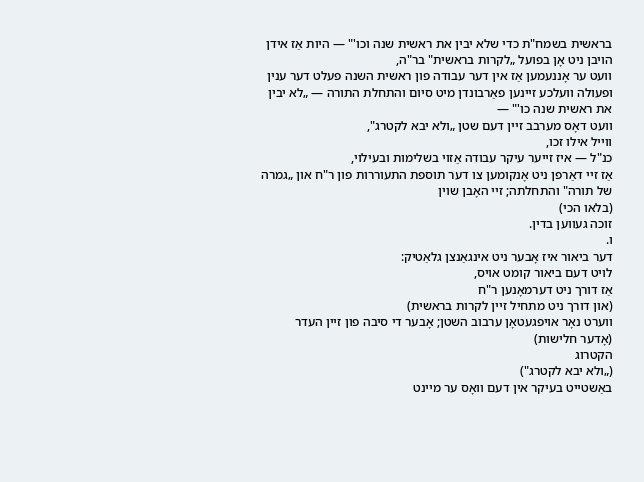בראשית בשמח"ת כדי שלא יבין את ראשית שנה וכו'" — היות אַז אידן הויבן ניט אָן בפועל „לקרות בראשית" בר"ה,
וועט ער אָננעמען אַז אין דער עבודה פון ראשית השנה פעלט דער ענין ופעולה וועלכע זיינען פאַרבונדן מיט סיום והתחלת התורה — „לא יבין את ראשית שנה כו'" —
וועט דאָס מערבב זיין דעם שטן „ולא יבא לקטרג",
ווייל אילו זכו,
כנ"ל — איז זייער עיקר עבודה אַזוי בשלימות ובעילוי,
אַז זיי דאַרפן ניט אָנקומען צו דער תוספת התעוררות פון ר"ח און „גמרה של תורה" והתחלתה; זיי האָבן שוין
(בלאו הכי)
זוכה געווען בדין.
ו.
דער ביאור איז אָבער ניט אינגאַנצן גלאַטיק:
לויט דעם ביאור קומט אויס,
אַז דורך ניט דערמאָנען ר"ח
(און דורך ניט מתחיל זיין לקרות בראשית)
ווערט נאָר אויפגעטאָן ערבוב השטן; אָבער די סיבה פון זיין העדר
(אָדער חלישות)
הקטרוג
(„ולא יבא לקטרג")
באַשטייט בעיקר אין דעם וואָס ער מיינט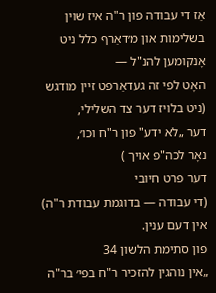אַז די עבודה פון ר"ה איז שוין בשלימות און מ׳דאַרף כלל ניט אָנקומען להנ"ל —
האָט לפי זה געדאַרפט זיין מודגש
(ניט בלויז דער צד השלילי,
דער „לא ידע" פון ר"ח וכו׳,
נאָר לכה"פ אויך )
דער פרט חיובי
(די עבודה — בדוגמת עבודת ר"ה)
אין דעם ענין.
פון סתימת הלשון 34
„אין נוהגין להזכיר ר"ח בפי׳ בר"ה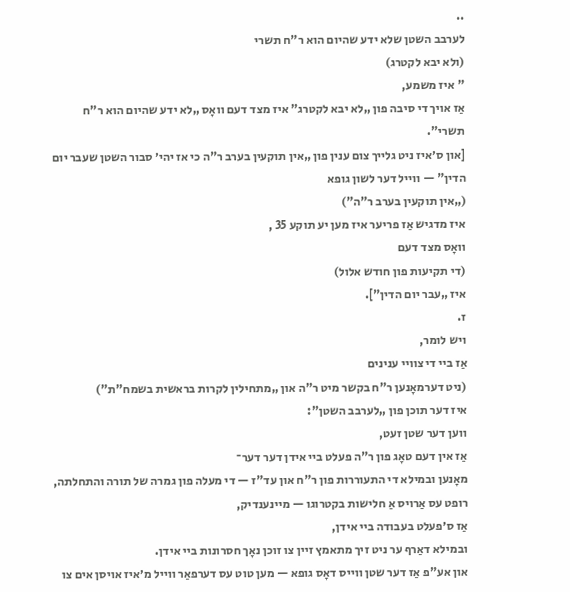..
לערבב השטן שלא ידע שהיום הוא ר"ח תשרי
(ולא יבא לקטרג)
" איז משמע,
אַז אויך די סיבה פון „לא יבא לקטרג" איז מצד דעם וואָס „לא ידע שהיום הוא ר"ח תשרי".
[און ס׳איז ניט גלייך צום ענין פון „אין תוקעין בערב ר"ה כי אז יהי׳ סבור השטן שעבר יום הדין" — ווייל דער לשון גופא
(„אין תוקעין בערב ר"ה")
איז מדגיש אַז פריער איז מען יע תוקע 35 ,
וואָס מצד דעם
(די תקיעות פון חודש אלול)
איז „עבר יום הדין"].
ז.
ויש לומר,
אַז ביי די צוויי ענינים
(ניט דערמאָנען ר"ח בקשר מיט ר"ה און „מתחילין לקרות בראשית בשמח"ת")
איז דער תוכן פון „לערבב השטן":
ווען דער שטן זעט,
אַז אין דעם טאָג פון ר"ה פעלט ביי אידן דער דער־
מאָנען ובמילא די התעוררות פון ר"ח און עד"ז — די מעלה פון גמרה של תורה והתחלתה,
רופט עס אַרויס אַ חלישות בקטרוגו — מיינענדיק,
אַז ס׳פעלט בעבודה ביי אידן,
ובמילא דאַרף ער ניט זיך מתאמץ זיין צו זוכן נאָך חסרונות ביי אידן.
און אע"פ אַז דער שטן ווייס דאָס גופא — מען טוט עס דערפאַר ווייל מ׳איז אויסן אים צו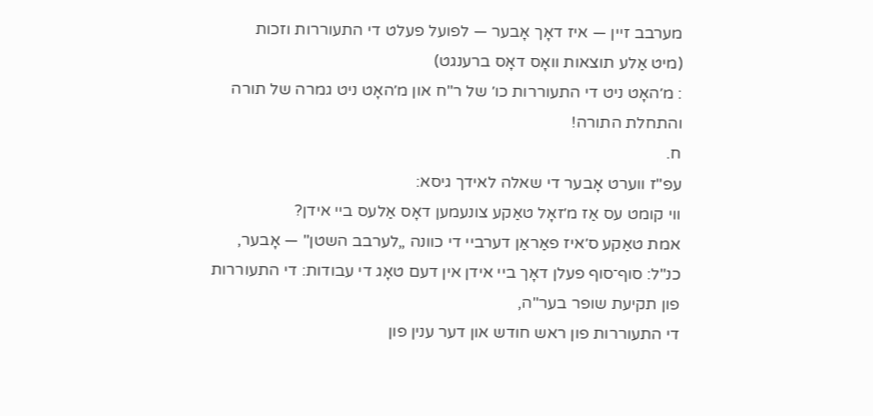מערבב זיין — איז דאָך אָבער — לפועל פעלט די התעוררות וזכות
(מיט אַלע תוצאות וואָס דאָס ברענגט)
: מ׳האָט ניט די התעוררות כו׳ של ר"ח און מ׳האָט ניט גמרה של תורה והתחלת התורה!
ח.
עפ"ז ווערט אָבער די שאלה לאידך גיסא:
ווי קומט עס אַז מ׳זאָל טאַקע צונעמען דאָס אַלעס ביי אידן?
אמת טאַקע ס׳איז פאַראַן דערביי די כוונה „לערבב השטן" — אָבער,
כנ"ל: סוף־סוף פעלן דאָך ביי אידן אין דעם טאָג די עבודות: די התעוררות פון תקיעת שופר בער"ה,
די התעוררות פון ראש חודש און דער ענין פון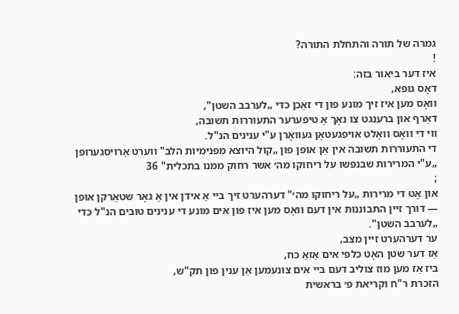גמרה של תורה והתחלת התורה?
!
איז דער ביאור בזה:
דאָס גופא,
וואָס מען איז זיך מונע פון די זאַכן כדי „לערבב השטן",
דאַרף און ברענגט צו נאָך אַ טיפערער התעוררות תשובה,
ווי די וואָס וואָלט אויפגעטאָן געוואָרן ע"י ענינים הנ"ל.
די התעוררות תשובה אין אַן אופן פון „קול היוצא מפנימיות הלב" ווערט אַרויסגערופן „ע"י המרירות שבנפשו על ריחוקו מה׳ אשר רחוק ממנו בתכלית" 36
;
און אָט די מרירות „על ריחוקו מה׳" דערהערט זיך ביי אַ אידן אין אַ גאָר שטאַרקן אופן — דורך זיין התבוננות אין דעם וואָס מען איז פון אים מונע די ענינים טובים הנ"ל כדי „לערבב השטן".
ער דערהערט זיין מצב,
אַז דער שטן האָט כלפי אים אַזאַ כח,
ביז אַז מען מוז צוליב דעם ביי אים צונעמען אַן ענין פון תק"ש,
הזכרת ר"ח וקריאת פ׳ בראשית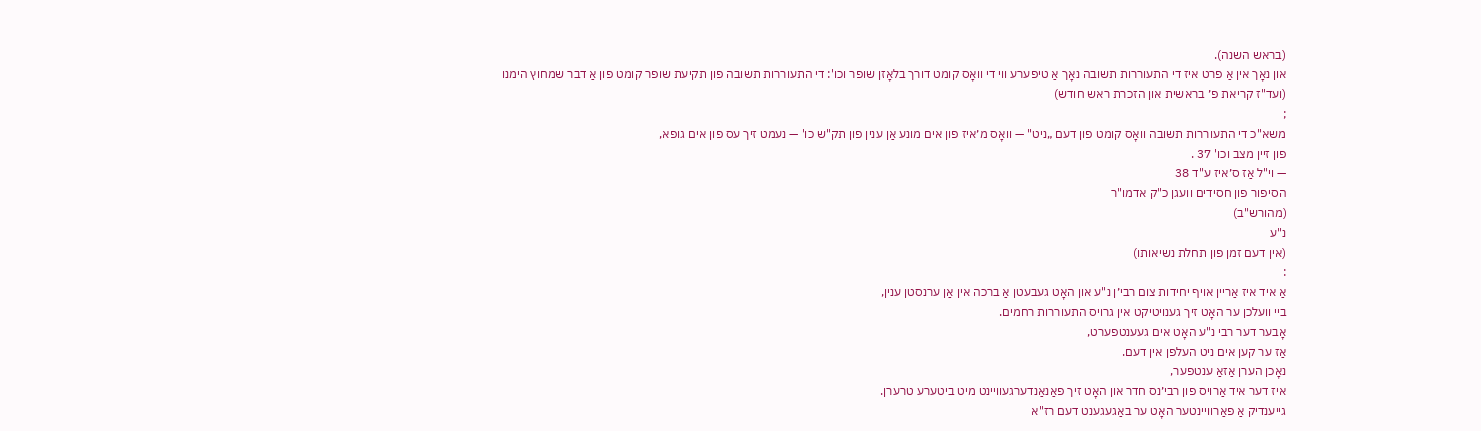(בראש השנה).
און נאָך אין אַ פרט איז די התעוררות תשובה נאָך אַ טיפערע ווי די וואָס קומט דורך בלאָזן שופר וכו': די התעוררות תשובה פון תקיעת שופר קומט פון אַ דבר שמחוץ הימנו
(ועד"ז קריאת פ׳ בראשית און הזכרת ראש חודש)
;
משא"כ די התעוררות תשובה וואָס קומט פון דעם „ניט" — וואָס מ׳איז פון אים מונע אַן ענין פון תק"ש כו' — נעמט זיך עס פון אים גופא,
פון זיין מצב וכו' 37 .
— וי"ל אַז ס׳איז ע"ד 38
הסיפור פון חסידים וועגן כ"ק אדמו"ר
(מהורש"ב)
נ"ע
(אין דעם זמן פון תחלת נשיאותו)
:
אַ איד איז אַריין אויף יחידות צום רבי׳ן נ"ע און האָט געבעטן אַ ברכה אין אַן ערנסטן ענין,
ביי וועלכן ער האָט זיך גענויטיקט אין גרויס התעוררות רחמים.
אָבער דער רבי נ"ע האָט אים געענטפערט,
אַז ער קען אים ניט העלפן אין דעם.
נאָכן הערן אַזאַ ענטפער,
איז דער איד אַרויס פון רבי׳נס חדר און האָט זיך פאַנאַנדערגעוויינט מיט ביטערע טרערן.
גייענדיק אַ פאַרוויינטער האָט ער באַגעגענט דעם רז"א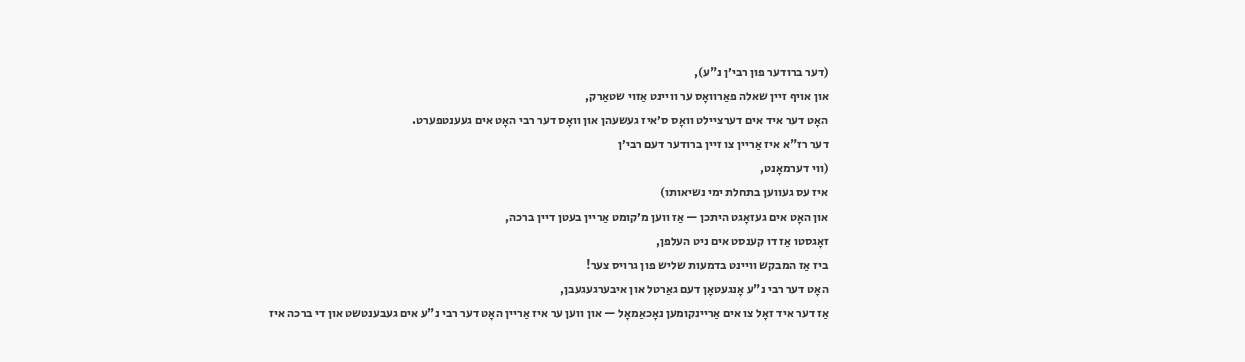(דער ברודער פון רבי׳ן נ"ע),
און אויף זיין שאלה פאַרוואָס ער וויינט אַזוי שטאַרק,
האָט דער איד אים דערציילט וואָס ס׳איז געשעהן און וואָס דער רבי האָט אים געענטפערט.
דער רז"א איז אַריין צו זיין ברודער דעם רבי׳ן
(ווי דערמאָנט,
איז עס געווען בתחלת ימי נשיאותו)
און האָט אים געזאָגט היתכן — אַז ווען מ׳קומט אַריין בעטן דיין ברכה,
זאָגסטו אַז דו קענסט אים ניט העלפן,
ביז אַז המבקש וויינט בדמעות שליש פון גרויס צער!
האָט דער רבי נ"ע אָנגעטאָן דעם גאַרטל און איבערגעגעבן,
אַז דער איד זאָל צו אים אַריינקומען נאָכאַמאָל — און ווען ער איז אַריין האָט דער רבי נ"ע אים געבענטשט און די ברכה איז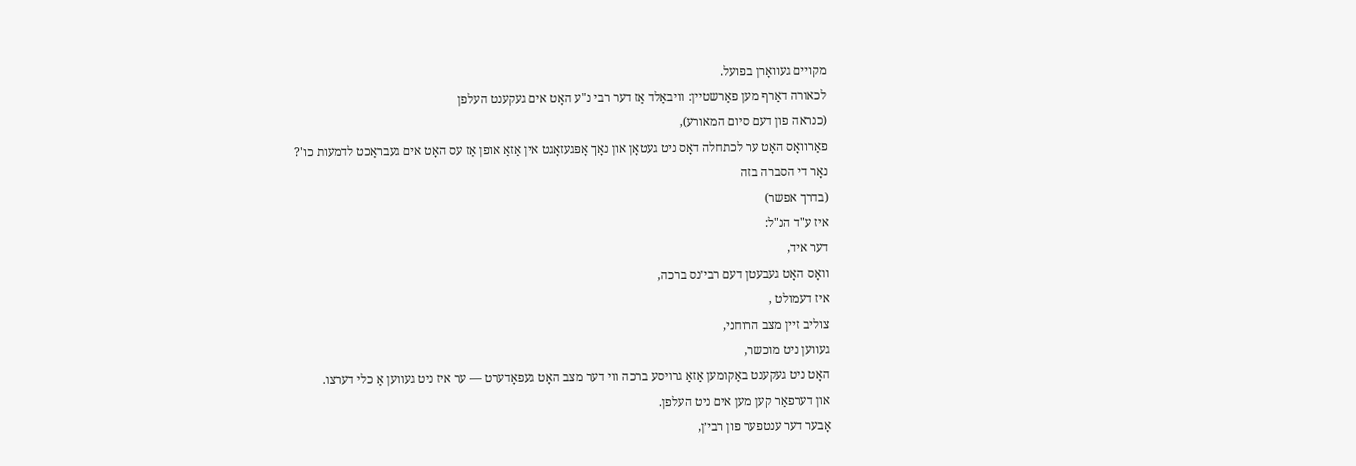מקויים געוואָרן בפועל.
לכאורה דאַרף מען פאַרשטיין: וויבאַלד אַז דער רבי נ"ע האָט אים געקענט העלפן
(כנראה פון דעם סיום המאורע),
פאַרוואָס האָט ער לכתחלה דאָס ניט געטאָן און נאָך אָפּגעזאָגט אין אַזאַ אופן אַז עס האָט אים געבראַכט לדמעות כו'?
נאָר די הסברה בזה
(בדרך אפשר)
איז ע"ד הנ"ל:
דער איד,
וואָס האָט געבעטן דעם רבי׳נס ברכה,
איז דעמולט ,
צוליב זיין מצב הרוחני,
געווען ניט מוכשר,
האָט ניט געקענט באַקומען אַזאַ גרויסע ברכה ווי דער מצב האָט געפאָדערט — ער איז ניט געווען אַ כלי דערצו.
און דערפאַר קען מען אים ניט העלפן.
אָבער דער ענטפער פון רבי׳ן,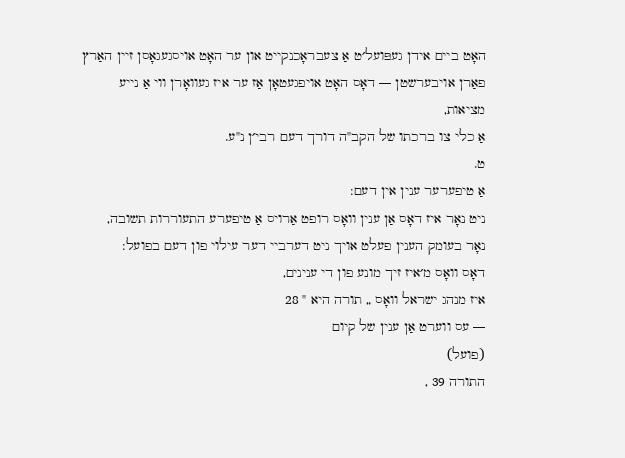האָט ביים אידן געפּועל׳ט אַ צעבראָכנקייט און ער האָט אויסגעגאָסן זיין האַרץ פאַרן אויבערשטן — דאָס האָט אויפגעטאָן אַז ער איז געוואָרן ווי אַ נייע מציאות,
אַ כלי צו ברכתו של הקב"ה דורך דעם רבי׳ן נ"ע.
ט.
אַ טיפערער ענין אין דעם:
ניט נאָר איז דאָס אַן ענין וואָס רופט אַרויס אַ טיפערע התעוררות תשובה,
נאָר בעומק הענין פעלט אויך ניט דערביי דער עילוי פון דעם בפועל:
דאָס וואָס מ׳איז זיך מונע פון די ענינים,
איז מנהג ישראל וואָס „ תורה היא " 28
— עס ווערט אַן ענין של קיום
(פועל)
התורה 39 ,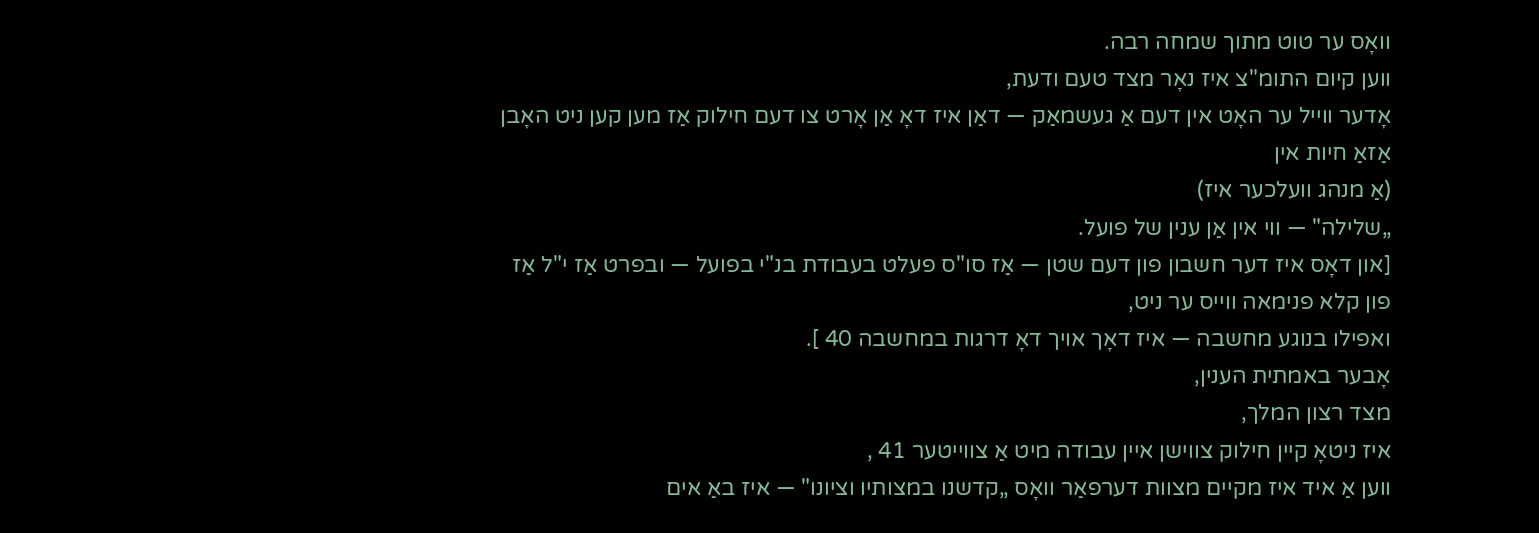וואָס ער טוט מתוך שמחה רבה.
ווען קיום התומ"צ איז נאָר מצד טעם ודעת,
אָדער ווייל ער האָט אין דעם אַ געשמאַק — דאַן איז דאָ אַן אָרט צו דעם חילוק אַז מען קען ניט האָבן אַזאַ חיות אין
(אַ מנהג וועלכער איז)
„שלילה" — ווי אין אַן ענין של פועל.
[און דאָס איז דער חשבון פון דעם שטן — אַז סו"ס פעלט בעבודת בנ"י בפועל — ובפרט אַז י"ל אַז פון קלא פנימאה ווייס ער ניט,
ואפילו בנוגע מחשבה — איז דאָך אויך דאָ דרגות במחשבה 40 ].
אָבער באמתית הענין,
מצד רצון המלך,
איז ניטאָ קיין חילוק צווישן איין עבודה מיט אַ צווייטער 41 ,
ווען אַ איד איז מקיים מצוות דערפאַר וואָס „קדשנו במצותיו וציונו" — איז באַ אים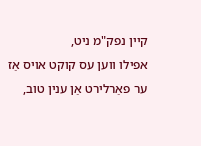קיין נפק"מ ניט,
אפילו ווען עס קוקט אויס אַז ער פאַרלירט אַן ענין טוב,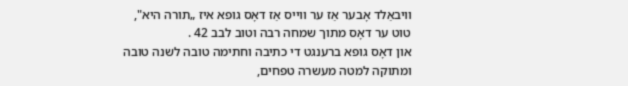וויבאַלד אָבער אַז ער ווייס אַז דאָס גופא איז „תורה היא",
טוט ער דאָס מתוך שמחה רבה וטוב לבב 42 .
און דאָס גופא ברענגט די כתיבה וחתימה טובה לשנה טובה ומתוקה למטה מעשרה טפחים,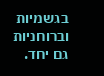בגשמיות וברוחניות גם יחד.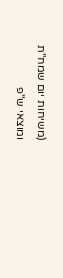(משיחות יום שמח"ת ומוצאי ש"פ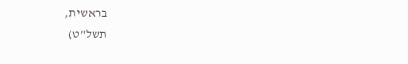בראשית,
תשל"ט)